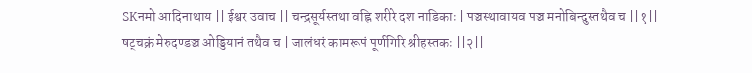SKनमो आदिनाथाय || ईश्वर उवाच || चन्द्रसूर्यस्तथा वह्नि शरीरे दश नाडिकाः | पञ्चस्थावायव पञ्च मनोबिन्दुस्तथैव च ||१|| षट्चक्रं मेरुदण्डञ्च ओड्डियानं तथैव च | जालंधरं कामरूपं पूर्णगिरि श्रीहस्तकः ||२||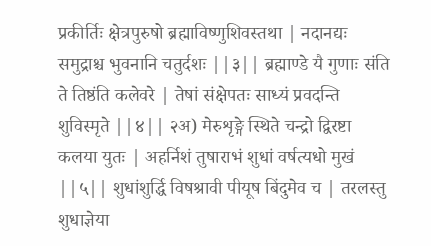प्रकीर्तिः क्षेत्रपुरुषो ब्रह्माविष्णुशिवस्तथा | नदानद्यः समुद्राश्च भुवनानि चतुर्दशः ||३|| ब्रह्माण्डे यै गुणाः संति ते तिष्ठंति कलेवरे | तेषां संक्षेपतः साध्यं प्रवदन्ति शुविस्मृते ||४|| २अ) मेरुशृङ्गे स्थिते चन्द्रो द्विरष्टा कलया युतः | अहर्निशं तुषाराभं शुधां वर्षत्यधो मुखं ||५|| शुधांशुर्द्धि विषश्रावी पीयूष बिंदुमेव च | तरलस्तु शुधाज्ञेया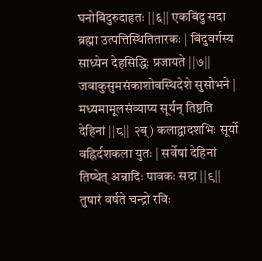घनोबिंदुरुदाहृतः ||६|| एकबिंदु सदा ब्रह्मा उत्पत्तिस्थितितारकः | बिंदुवर्गस्य साध्येन देहसिद्धिः प्रजायते ||७|| जवाकुसुमसंकाशोवस्थिदेशे सुसोभने | मध्यमामूलसंव्याप्य सूर्यन् तिष्ठति देहिनां ||८|| २ब्) कलाद्वादशभिः सूर्यो वह्निर्दशकला युतः | सर्वेषां देहिनां तिष्थेत् अन्नादिः पावकः सदा ||९|| तुषारं वर्षते चन्द्रो रविः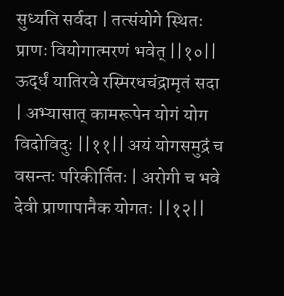सुध्यति सर्वदा | तत्संयोगे स्थितः प्राणः वियोगात्मरणं भवेत् ||१०|| ऊर्द्धं यातिरवे रस्मिरधचंद्रामृतं सदा | अभ्यासात् कामरूपेन योगं योग विदोविदुः ||११|| अयं योगसमुद्रं च वसन्तः परिकीर्तितः | अरोगी च भवे देवी प्राणापानैक योगतः ||१२||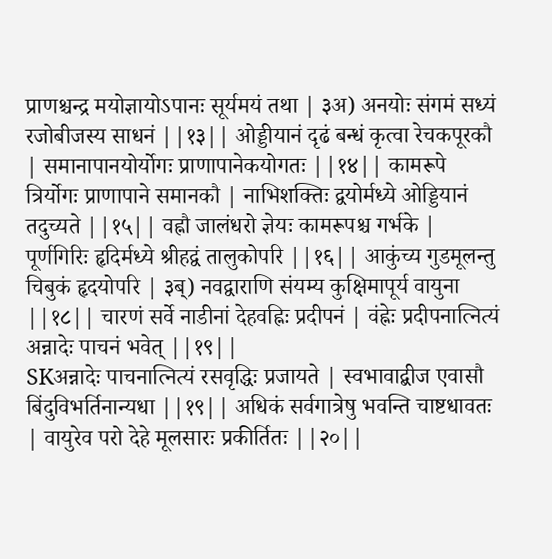प्राणश्चन्द्र मयोज्ञायोऽपानः सूर्यमयं तथा | ३अ) अनयोः संगमं सध्यं रजोबीजस्य साधनं ||१३|| ओड्डीयानं दृढं बन्धं कृत्वा रेचकपूरकौ | समानापानयोर्योगः प्राणापानेकयोगतः ||१४|| कामरूपे त्रिर्योगः प्राणापाने समानकौ | नाभिशक्तिः द्वयोर्मध्ये ओड्डियानं तदुच्यते ||१५|| वह्नौ जालंधरो ज्ञेयः कामरूपश्च गर्भके | पूर्णगिरिः हृदिर्मध्ये श्रीहद्वं तालुकोपरि ||१६|| आकुंच्य गुडमूलन्तु चिबुकं हृदयोपरि | ३ब्) नवद्वाराणि संयम्य कुक्षिमापूर्य वायुना ||१८|| चारणं सर्वे नाडीनां देहवह्निः प्रदीपनं | वंह्नेः प्रदीपनात्नित्यं अन्नादेः पाचनं भवेत् ||१९||
SKअन्नादेः पाचनात्नित्यं रसवृद्धिः प्रजायते | स्वभावाद्बीज एवासौ बिंदुविभर्तिनान्यधा ||१९|| अधिकं सर्वगात्रेषु भवन्ति चाष्टधावतः | वायुरेव परो देहे मूलसारः प्रकीर्तितः ||२०||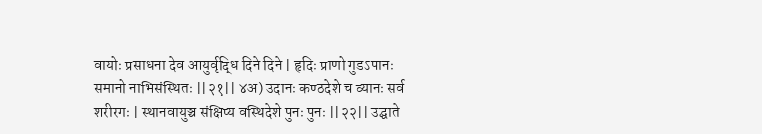वायोः प्रसाधना देव आयुर्वृद्धि दिने दिने | हृदिः प्राणो गुडऽपानः समानो नाभिसंस्थितः ||२१|| ४अ) उदानः कण्ठदेशे च व्यानः सर्व शरीरगः | स्थानवायुञ्च संक्षिप्य वस्थिदेशे पुनः पुनः ||२२|| उद्घाते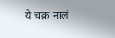ये चक्र नालं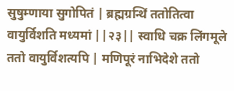सुषुम्णाया सुगोपितं | ब्रह्मग्रन्थिं ततोतित्वा वायुर्विशति मध्यमां ||२३|| स्वाधि चक्र लिंगमूले ततो वायुर्विशत्यपि | मणिपूरं नाभिदेशे ततो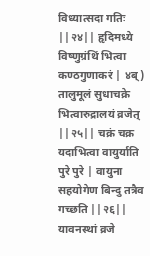विध्यात्सदा गतिः ||२४|| हृदिमध्ये विष्णुग्रंथिं भित्वा कण्ठगुणाकरं | ४ब्) तालुमूलं सुधाचक्रे भित्वारुद्रालयं व्रजेत् ||२५|| चक्रं चक्र यदाभित्वा वायुर्याति पुरे पुरे | वायुना सहयोगेण बिन्दु तत्रैव गच्छति ||२६|| यावनस्थां व्रजे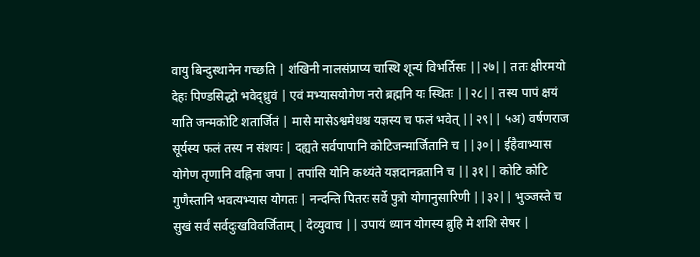वायु बिन्दुस्थानेन गच्छति | शंखिनी नालसंप्राप्य चास्थि शून्यं विभर्तिसः ||२७|| ततः क्षीरमयो देहः पिण्डसिद्धो भवेद्ध्रुवं | एवं मभ्यासयोगेण नरो ब्रह्मनि यः स्थितः ||२८|| तस्य पापं क्षयं याति जन्मकोटि शतार्जितं | मासे मासेऽश्वमेधश्च यज्ञस्य च फलं भवेत् ||२९|| ५अ) वर्षणराज सूर्यस्य फलं तस्य न संशयः | दह्यते सर्वपापानि कोटिजन्मार्जितानि च ||३०|| ईहैवाभ्यास योगेण तृणानि वह्निना जपा | तपांसि योनि कथ्यंते यज्ञदानव्रतानि च ||३१|| कोटि कोटि गुणैस्तानि भवत्यभ्यास योगतः | नन्दन्ति पितरः सर्वे पुत्रो योगानुसारिणी ||३२|| भुञ्जस्ते च सुखं सर्वं सर्वदुःखविवर्जिताम् | देव्युवाच || उपायं ध्यान योगस्य ब्रुहि मे शशि सेषर |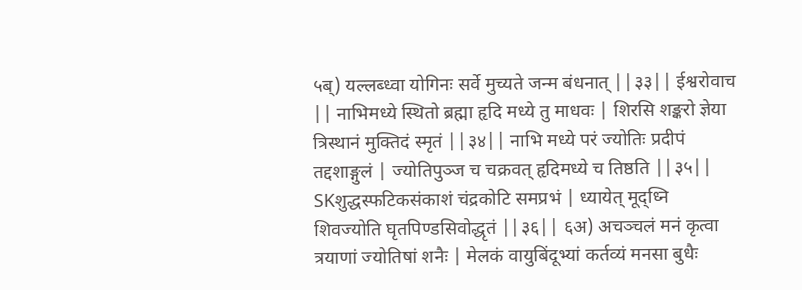५ब्) यल्लब्ध्वा योगिनः सर्वे मुच्यते जन्म बंधनात् ||३३|| ईश्वरोवाच || नाभिमध्ये स्थितो ब्रह्मा हृदि मध्ये तु माधवः | शिरसि शङ्करो ज्ञेया त्रिस्थानं मुक्तिदं स्मृतं ||३४|| नाभि मध्ये परं ज्योतिः प्रदीपं तद्दशाङ्गुलं | ज्योतिपुञ्ज च चक्रवत् हृदिमध्ये च तिष्ठति ||३५||
SKशुद्धस्फटिकसंकाशं चंद्रकोटि समप्रभं | ध्यायेत् मूद्ध्नि शिवज्योति घृतपिण्डसिवोद्धृतं ||३६|| ६अ) अचञ्चलं मनं कृत्वा त्रयाणां ज्योतिषां शनैः | मेलकं वायुबिंदूभ्यां कर्तव्यं मनसा बुधैः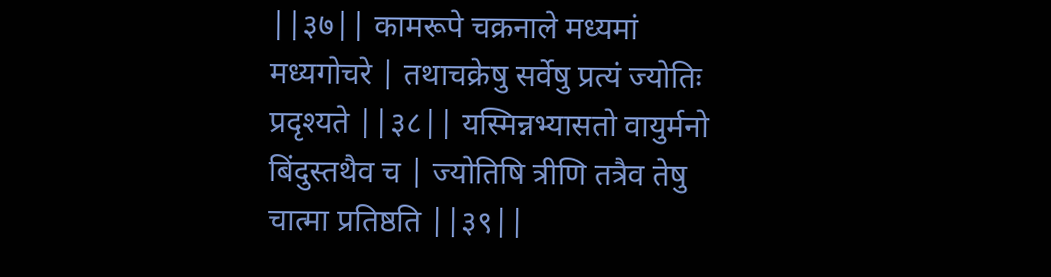||३७|| कामरूपे चक्रनाले मध्यमां मध्यगोचरे | तथाचक्रेषु सर्वेषु प्रत्यं ज्योतिः प्रदृश्यते ||३८|| यस्मिन्नभ्यासतो वायुर्मनो बिंदुस्तथैव च | ज्योतिषि त्रीणि तत्रैव तेषु चात्मा प्रतिष्ठति ||३९||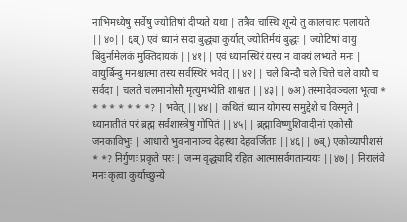नाभिमध्येषु सर्वेषु ज्योतिषां दीप्यते यथा | तत्रैव चास्थि शून्ये तु कालचारः पलायते ||४०|| ६ब्) एवं ध्यानं सदा बुद्ध्या कुर्यात् ज्योतिर्मयं बुद्धः | ज्योटिषां वायु बिंदुर्नामेलकं मुक्तिदायकं ||४१|| एवं ध्यानस्थिरं यस्य न वाक्यं लभ्यते मनः | वायुर्बिन्दु मनश्चात्मा तस्य सर्वस्थिरं भवेत् ||४२|| चले बिन्दौ चले चित्ते चले वायौ च सर्वदा | चलते चलमानोसौ मृत्युमभ्येति शाश्वत ||४३|| ७अ) तस्मादेवञ्चला भूत्वा * * * * * * * *? | भवेत् ||४४|| कथितं ध्यान योगस्य समुद्देशे च विस्मृते | ध्यानातीतं परं ब्रह्म सर्वशास्त्रेषु गोपितं ||४५|| ब्रह्माविष्णुशिवादीनां एकोसौ जनकाविभुः | आधारो भुवनानाञ्च देहस्था देहवर्जिताः ||४६|| ७ब्) एकोव्यापीशसं * *? निर्गुणः प्रकृते परः | जन्म वृद्ध्यादि रहित आत्मासर्वगतान्ययः ||४७|| निरालंवे मनः कृत्वा कुर्याच्छुन्ये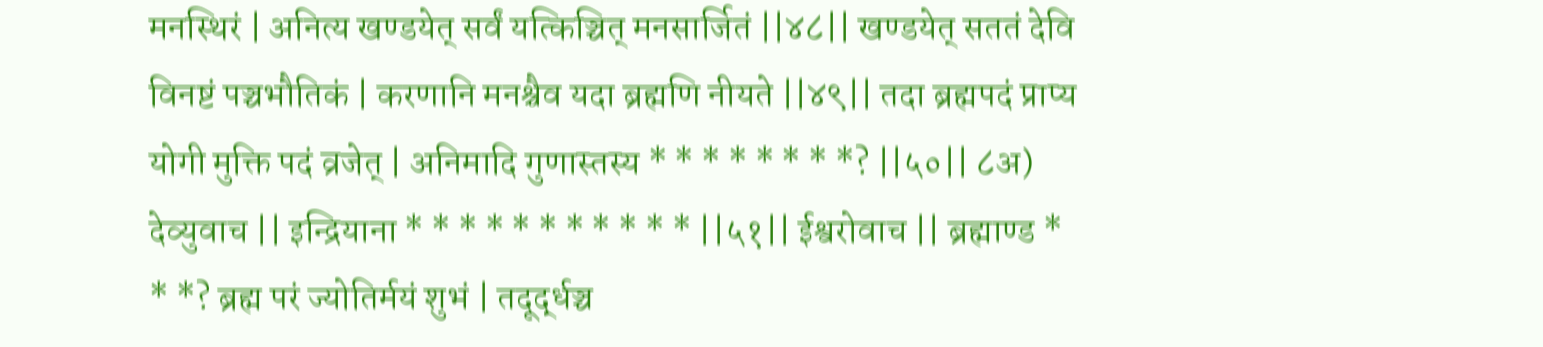मनस्थिरं | अनित्य खण्डयेत् सर्वं यत्किञ्चित् मनसार्जितं ||४८|| खण्डयेत् सततं देवि विनष्टं पञ्चभौतिकं | करणानि मनश्चैव यदा ब्रह्मणि नीयते ||४९|| तदा ब्रह्मपदं प्राप्य योगी मुक्ति पदं व्रजेत् | अनिमादि गुणास्तस्य * * * * * * * *? ||५०|| ८अ) देव्युवाच || इन्द्रियाना * * * * * * * * * * * ||५१|| ईश्वरोवाच || ब्रह्माण्ड * * *? ब्रह्म परं ज्योतिर्मयं शुभं | तदूर्द्धञ्च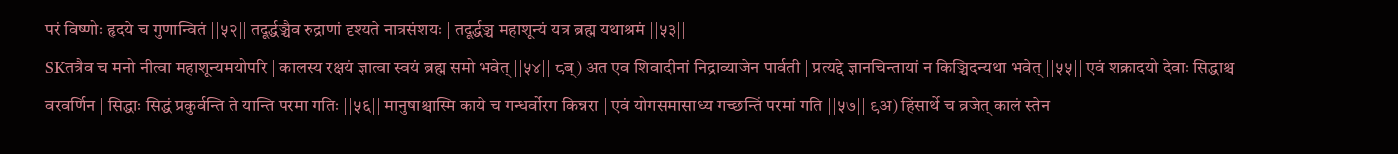परं विष्णोः हृदये च गुणान्वितं ||५२|| तदूर्द्धञ्चैव रुद्राणां दृश्यते नात्रसंशयः | तदूर्द्धञ्च महाशून्यं यत्र ब्रह्म यथाश्रमं ||५३||
SKतत्रैव च मनो नीत्वा महाशून्यमयोपरि | कालस्य रक्षयं ज्ञात्वा स्वयं ब्रह्म समो भवेत् ||५४|| ८ब्) अत एव शिवादीनां निद्राव्याजेन पार्वती | प्रत्यद्दे ज्ञानचिन्तायां न किञ्चिदन्यथा भवेत् ||५५|| एवं शक्रादयो देवाः सिद्धाश्च वरवर्णिन | सिद्धाः सिद्धं प्रकुर्वन्ति ते यान्ति परमा गतिः ||५६|| मानुषाश्चास्मि काये च गन्धर्वोरग किन्नरा | एवं योगसमासाध्य गच्छन्तिं परमां गति ||५७|| ९अ) हिंसार्थे च व्रजेत् कालं स्तेन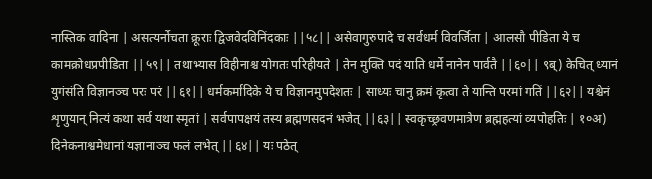नास्तिक वादिना | असत्यर्नोचता क्रूराः द्विजवेदविनिंदकाः ||५८|| असेवागुरुपादे च सर्वधर्म विवर्जिता | आलसौ पीडिता ये च कामक्रोधप्रपीडिता ||५९|| तथाभ्यास विहीनाश्च योगतः परिहीयते | तेन मुक्ति पदं याति धर्मे नानेन पार्वतै ||६०|| ९ब्) केचित् ध्यानं युगंसंति विज्ञानञ्च परः परं ||६१|| धर्मकर्मादिके ये च विज्ञानमुपदेशतः | साध्यः चानु क्रमं कृत्वा ते यान्ति परमां गतिं ||६२|| यश्चेनं शृणुयान् नित्यं कथा सर्व यथा स्मृतां | सर्वपापक्षयं तस्य ब्रह्मणसदनं भजेत् ||६३|| स्वकृच्छ्रवणमात्रेण ब्रह्महत्यां व्यपोहतिः | १०अ) दिनेकनाश्वमेधानां यज्ञानाञ्च फलं लभेत् ||६४|| यः पठेत्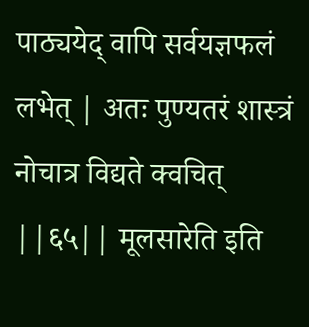पाठ्ययेद् वापि सर्वयज्ञफलं लभेत् | अतः पुण्यतरं शास्त्रं नोचात्र विद्यते क्वचित् ||६५|| मूलसारेति इति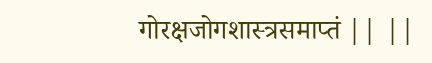गोरक्षजोगशास्त्रसमाप्तं || ||